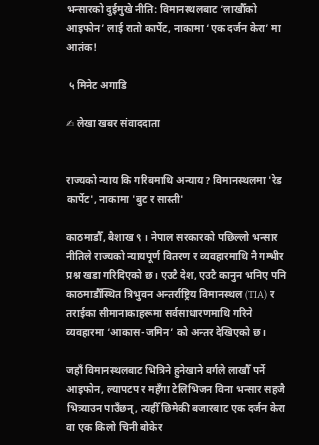भन्सारको दुईमुखे नीति: विमानस्थलबाट ‘लाखौँको आइफोन’ लाई रातो कार्पेट, नाकामा ‘एक दर्जन केरा’ मा आतंक!

 ५ मिनेट अगाडि

✍ लेखा खबर संवाददाता


राज्यको न्याय कि गरिबमाथि अन्याय? विमानस्थलमा 'रेड कार्पेट', नाकामा 'बुट र सास्ती'

काठमाडौँ, बैशाख ९ । नेपाल सरकारको पछिल्लो भन्सार नीतिले राज्यको न्यायपूर्ण वितरण र व्यवहारमाथि नै गम्भीर प्रश्न खडा गरिदिएको छ। एउटै देश, एउटै कानुन भनिए पनि काठमाडौँस्थित त्रिभुवन अन्तर्राष्ट्रिय विमानस्थल (TIA) र तराईका सीमानाकाहरूमा सर्वसाधारणमाथि गरिने व्यवहारमा ‘आकास-जमिन’ को अन्तर देखिएको छ।

जहाँ विमानस्थलबाट भित्रिने हुनेखाने वर्गले लाखौँ पर्ने आइफोन, ल्यापटप र महँगा टेलिभिजन विना भन्सार सहजै भित्र्याउन पाउँछन्, त्यहीँ छिमेकी बजारबाट एक दर्जन केरा वा एक किलो चिनी बोकेर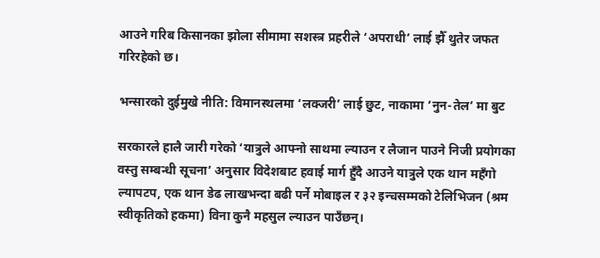आउने गरिब किसानका झोला सीमामा सशस्त्र प्रहरीले ‘अपराधी’ लाई झैँ थुतेर जफत गरिरहेको छ।

भन्सारको दुईमुखे नीति: विमानस्थलमा ‘लक्जरी’ लाई छुट, नाकामा ‘नुन-तेल’ मा बुट

सरकारले हालै जारी गरेको ‘यात्रुले आफ्नो साथमा ल्याउन र लैजान पाउने निजी प्रयोगका वस्तु सम्बन्धी सूचना’ अनुसार विदेशबाट हवाई मार्ग हुँदै आउने यात्रुले एक थान महँगो ल्यापटप, एक थान डेढ लाखभन्दा बढी पर्ने मोबाइल र ३२ इन्चसम्मको टेलिभिजन (श्रम स्वीकृतिको हकमा) विना कुनै महसुल ल्याउन पाउँछन्।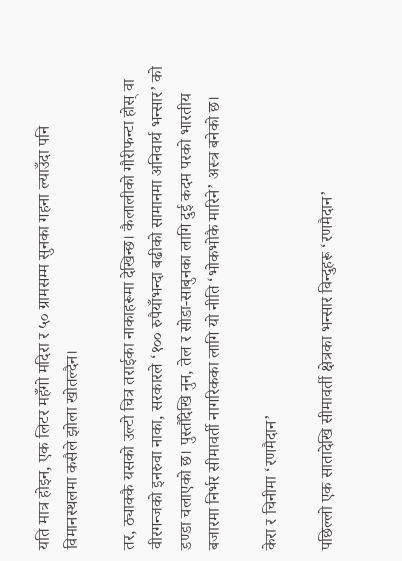यति मात्र होइन, एक लिटर महँगो मदिरा र ५० ग्रामसम्म सुनका गहना ल्याउँदा पनि विमानस्थलमा कसैले झोला खोतल्दैन।

तर, ठ्याक्कै यसको उल्टो चित्र तराईका नाकाहरूमा देखिन्छ। कैलालीको गौरीफन्टा होस् वा वीरगन्जको इनरुवा नाका, सरकारले ‘१०० रुपैयाँभन्दा बढीको सामानमा अनिवार्य भन्सार’ को डण्डा चलाएको छ। पुस्तौँदेखि नुन, तेल र सोडा-साबुनका लागि दुई कदम परको भारतीय बजारमा निर्भर सीमावर्ती नागरिकका लागि यो नीति ‘भोकभोकै मारिने’ अस्त्र बनेको छ।

केरा र चिनीमा ‘रणमैदान’

पछिल्लो एक सातादेखि सीमावर्ती क्षेत्रका भन्सार विन्दुहरू ‘रणमैदान’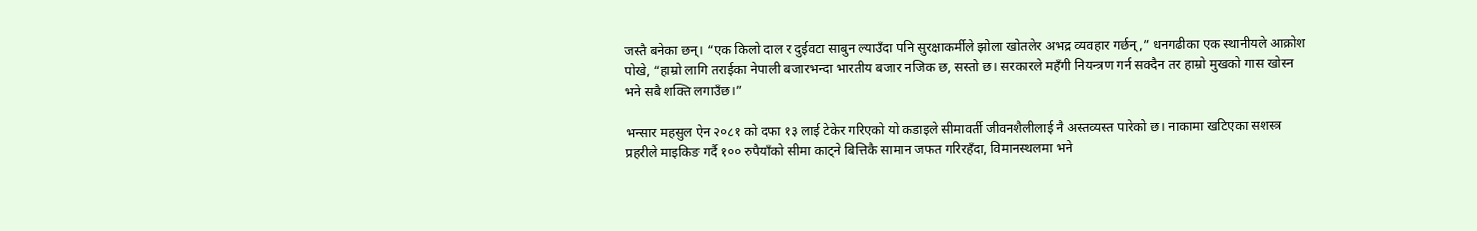जस्तै बनेका छन्। “एक किलो दाल र दुईवटा साबुन ल्याउँदा पनि सुरक्षाकर्मीले झोला खोतलेर अभद्र व्यवहार गर्छन्,” धनगढीका एक स्थानीयले आक्रोश पोखे, “हाम्रो लागि तराईका नेपाली बजारभन्दा भारतीय बजार नजिक छ, सस्तो छ। सरकारले महँगी नियन्त्रण गर्न सक्दैन तर हाम्रो मुखको गास खोस्न भने सबै शक्ति लगाउँछ।”

भन्सार महसुल ऐन २०८१ को दफा १३ लाई टेकेर गरिएको यो कडाइले सीमावर्ती जीवनशैलीलाई नै अस्तव्यस्त पारेको छ। नाकामा खटिएका सशस्त्र प्रहरीले माइकिङ गर्दै १०० रुपैयाँको सीमा काट्ने बित्तिकै सामान जफत गरिरहँदा, विमानस्थलमा भने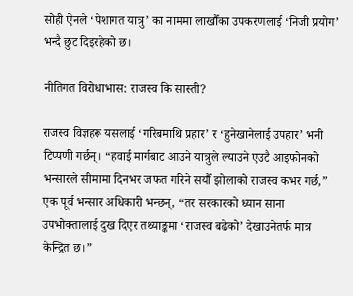सोही ऐनले ‘पेशागत यात्रु’ का नाममा लाखौँका उपकरणलाई ‘निजी प्रयोग’ भन्दै छुट दिइरहेको छ।

नीतिगत विरोधाभास: राजस्व कि सास्ती?

राजस्व विज्ञहरू यसलाई ‘गरिबमाथि प्रहार’ र ‘हुनेखानेलाई उपहार’ भनी टिप्पणी गर्छन्। “हवाई मार्गबाट आउने यात्रुले ल्याउने एउटै आइफोनको भन्सारले सीमामा दिनभर जफत गरिने सयौँ झोलाको राजस्व कभर गर्छ,” एक पूर्व भन्सार अधिकारी भन्छन्, “तर सरकारको ध्यान साना उपभोक्तालाई दुख दिएर तथ्याङ्कमा ‘राजस्व बढेको’ देखाउनेतर्फ मात्र केन्द्रित छ।”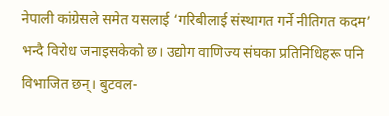नेपाली कांग्रेसले समेत यसलाई ‘गरिबीलाई संस्थागत गर्ने नीतिगत कदम’ भन्दै विरोध जनाइसकेको छ। उद्योग वाणिज्य संघका प्रतिनिधिहरू पनि विभाजित छन्। बुटवल-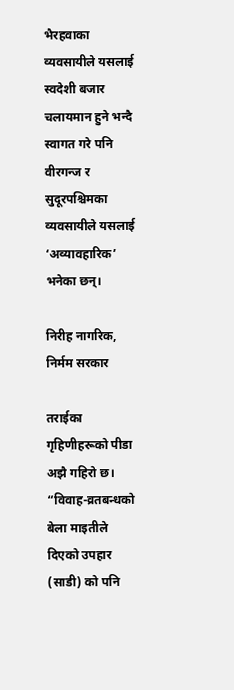भैरहवाका व्यवसायीले यसलाई स्वदेशी बजार चलायमान हुने भन्दै स्वागत गरे पनि वीरगन्ज र सुदूरपश्चिमका व्यवसायीले यसलाई ‘अव्यावहारिक’ भनेका छन्।

निरीह नागरिक, निर्मम सरकार

तराईका गृहिणीहरूको पीडा अझै गहिरो छ। “विवाह-व्रतबन्धको बेला माइतीले दिएको उपहार (साडी) को पनि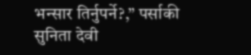भन्सार तिर्नुपर्ने?,” पर्साकी सुनिता देवी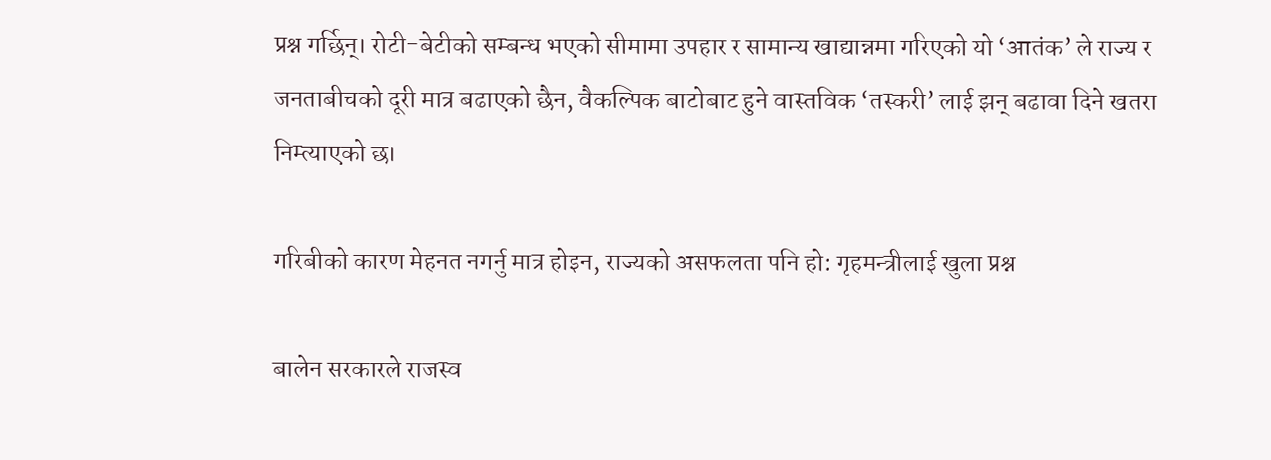प्रश्न गर्छिन्। रोटी-बेटीको सम्बन्ध भएको सीमामा उपहार र सामान्य खाद्यान्नमा गरिएको यो ‘आतंक’ ले राज्य र जनताबीचको दूरी मात्र बढाएको छैन, वैकल्पिक बाटोबाट हुने वास्तविक ‘तस्करी’ लाई झन् बढावा दिने खतरा निम्त्याएको छ।

गरिबीको कारण मेहनत नगर्नु मात्र होइन, राज्यको असफलता पनि हो: गृहमन्त्रीलाई खुला प्रश्न

बालेन सरकारले राजस्व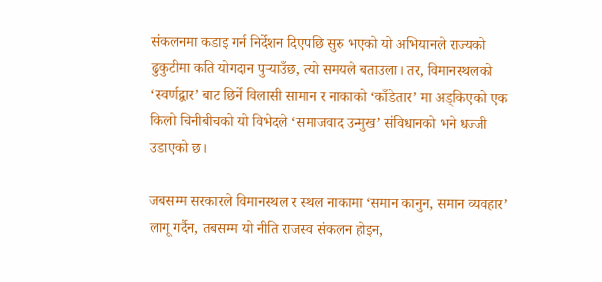संकलनमा कडाइ गर्न निर्देशन दिएपछि सुरु भएको यो अभियानले राज्यको ढुकुटीमा कति योगदान पुर्‍याउँछ, त्यो समयले बताउला। तर, विमानस्थलको ‘स्वर्णद्वार’ बाट छिर्ने विलासी सामान र नाकाको ‘काँडेतार’ मा अड्किएको एक किलो चिनीबीचको यो विभेदले ‘समाजवाद उन्मुख’ संविधानको भने धज्जी उडाएको छ।

जबसम्म सरकारले विमानस्थल र स्थल नाकामा ‘समान कानुन, समान व्यवहार’ लागू गर्दैन, तबसम्म यो नीति राजस्व संकलन होइन,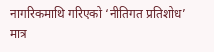नागरिकमाथि गरिएको ‘नीतिगत प्रतिशोध’ मात्र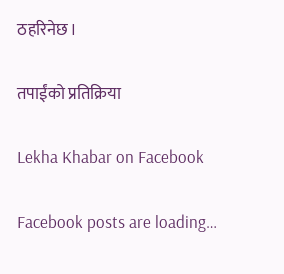ठहरिनेछ।

तपाईंको प्रतिक्रिया

Lekha Khabar on Facebook

Facebook posts are loading…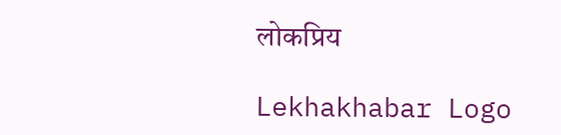लोकप्रिय

Lekhakhabar Logo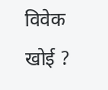विवेक खोई ?